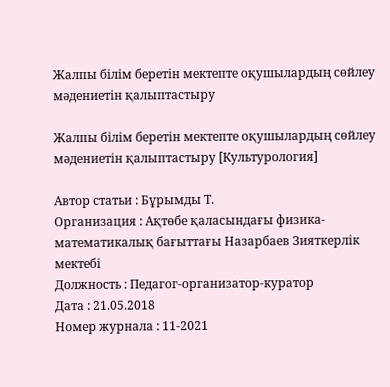Жалпы білім беретін мектепте оқушылардың сөйлеу мәдениетін қалыптастыру

Жалпы білім беретін мектепте оқушылардың сөйлеу мәдениетін қалыптастыру [Культурология]

Автор статьи : Бұрымды Т.
Организация : Ақтөбе қаласындағы физика-математикалық бағыттағы Назарбаев Зияткерлік мектебі
Должность : Педагог-организатор-куратор
Дата : 21.05.2018
Номер журнала : 11-2021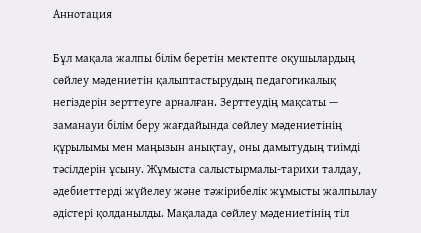Аннотация

Бұл мақала жалпы білім беретін мектепте оқушылардың сөйлеу мәдениетін қалыптастырудың педагогикалық негіздерін зерттеуге арналған. Зерттеудің мақсаты — заманауи білім беру жағдайында сөйлеу мәдениетінің құрылымы мен маңызын анықтау, оны дамытудың тиімді тәсілдерін ұсыну. Жұмыста салыстырмалы-тарихи талдау, әдебиеттерді жүйелеу және тәжірибелік жұмысты жалпылау әдістері қолданылды. Мақалада сөйлеу мәдениетінің тіл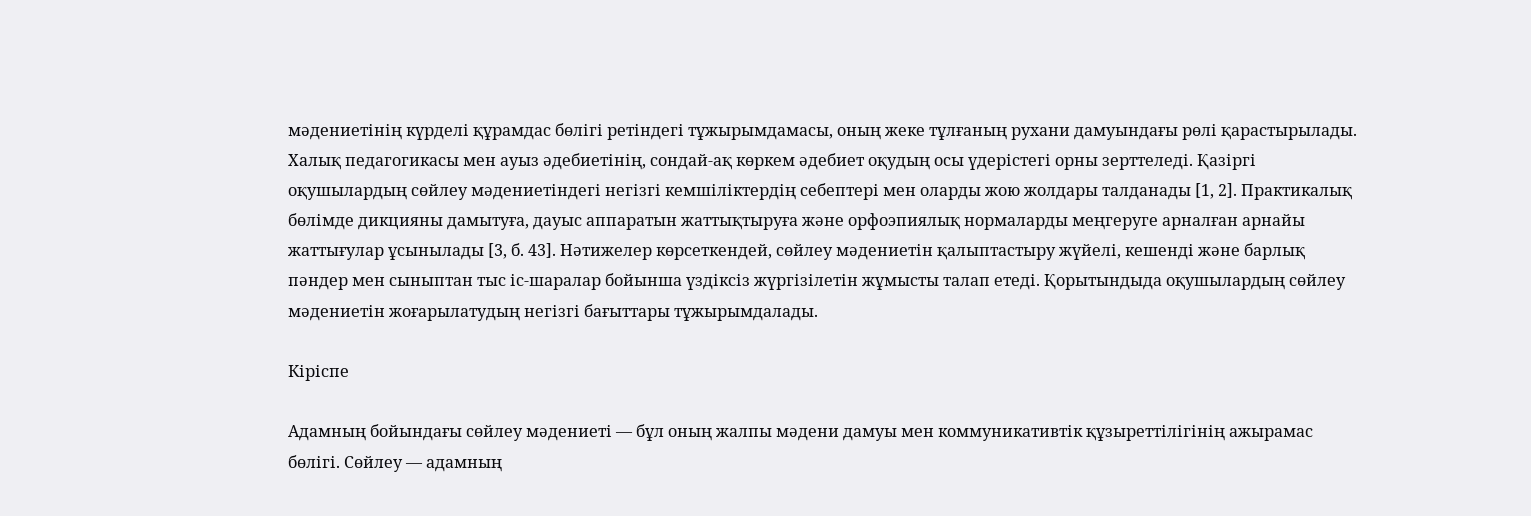мәдениетінің күрделі құрамдас бөлігі ретіндегі тұжырымдамасы, оның жеке тұлғаның рухани дамуындағы рөлі қарастырылады. Халық педагогикасы мен ауыз әдебиетінің, сондай-ақ көркем әдебиет оқудың осы үдерістегі орны зерттеледі. Қазіргі оқушылардың сөйлеу мәдениетіндегі негізгі кемшіліктердің себептері мен оларды жою жолдары талданады [1, 2]. Практикалық бөлімде дикцияны дамытуға, дауыс аппаратын жаттықтыруға және орфоэпиялық нормаларды меңгеруге арналған арнайы жаттығулар ұсынылады [3, б. 43]. Нәтижелер көрсеткендей, сөйлеу мәдениетін қалыптастыру жүйелі, кешенді және барлық пәндер мен сыныптан тыс іс-шаралар бойынша үздіксіз жүргізілетін жұмысты талап етеді. Қорытындыда оқушылардың сөйлеу мәдениетін жоғарылатудың негізгі бағыттары тұжырымдалады.

Кіріспе

Адамның бойындағы сөйлеу мәдениеті — бұл оның жалпы мәдени дамуы мен коммуникативтік құзыреттілігінің ажырамас бөлігі. Сөйлеу — адамның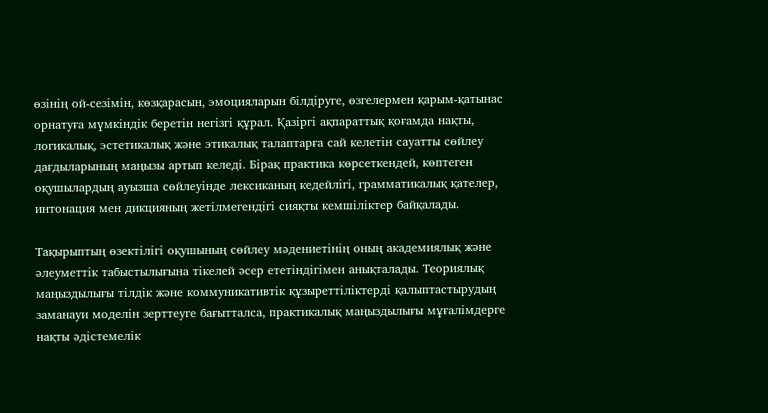өзінің ой-сезімін, көзқарасын, эмоцияларын білдіруге, өзгелермен қарым-қатынас орнатуға мүмкіндік беретін негізгі құрал. Қазіргі ақпараттық қоғамда нақты, логикалық, эстетикалық және этикалық талаптарға сай келетін сауатты сөйлеу дағдыларының маңызы артып келеді. Бірақ практика көрсеткендей, көптеген оқушылардың ауызша сөйлеуінде лексиканың кедейлігі, грамматикалық қателер, интонация мен дикцияның жетілмегендігі сияқты кемшіліктер байқалады.

Тақырыптың өзектілігі оқушының сөйлеу мәдениетінің оның академиялық және әлеуметтік табыстылығына тікелей әсер ететіндігімен анықталады. Теориялық маңыздылығы тілдік және коммуникативтік құзыреттіліктерді қалыптастырудың заманауи моделін зерттеуге бағытталса, практикалық маңыздылығы мұғалімдерге нақты әдістемелік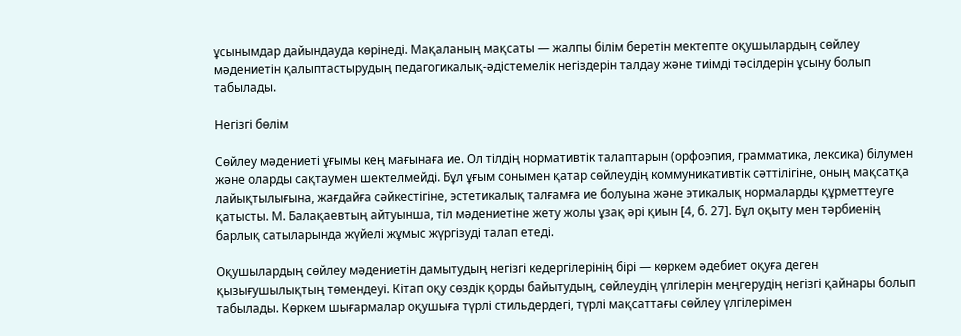ұсынымдар дайындауда көрінеді. Мақаланың мақсаты — жалпы білім беретін мектепте оқушылардың сөйлеу мәдениетін қалыптастырудың педагогикалық-әдістемелік негіздерін талдау және тиімді тәсілдерін ұсыну болып табылады.

Негізгі бөлім

Сөйлеу мәдениеті ұғымы кең мағынаға ие. Ол тілдің нормативтік талаптарын (орфоэпия, грамматика, лексика) білумен және оларды сақтаумен шектелмейді. Бұл ұғым сонымен қатар сөйлеудің коммуникативтік сәттілігіне, оның мақсатқа лайықтылығына, жағдайға сәйкестігіне, эстетикалық талғамға ие болуына және этикалық нормаларды құрметтеуге қатысты. М. Балақаевтың айтуынша, тіл мәдениетіне жету жолы ұзақ әрі қиын [4, б. 27]. Бұл оқыту мен тәрбиенің барлық сатыларында жүйелі жұмыс жүргізуді талап етеді.

Оқушылардың сөйлеу мәдениетін дамытудың негізгі кедергілерінің бірі — көркем әдебиет оқуға деген қызығушылықтың төмендеуі. Кітап оқу сөздік қорды байытудың, сөйлеудің үлгілерін меңгерудің негізгі қайнары болып табылады. Көркем шығармалар оқушыға түрлі стильдердегі, түрлі мақсаттағы сөйлеу үлгілерімен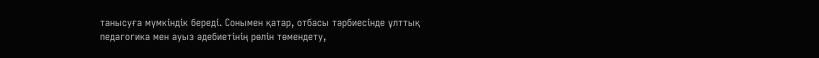танысуға мүмкіндік береді. Сонымен қатар, отбасы тәрбиесінде ұлттық педагогика мен ауыз әдебиетінің рөлін төмендету,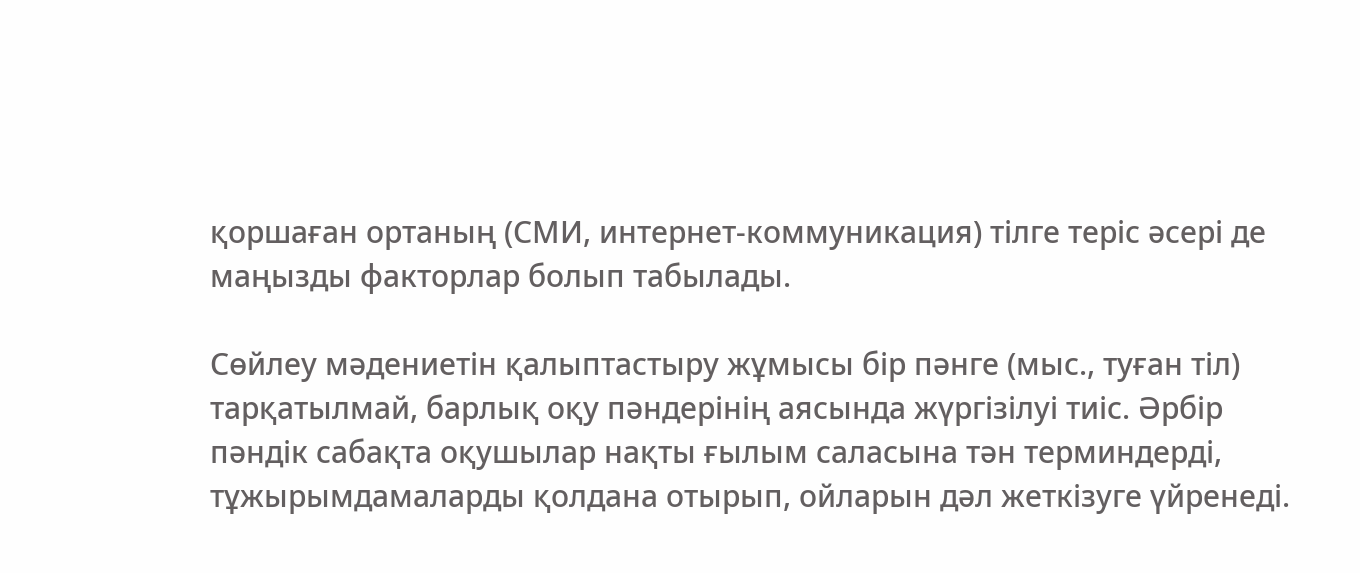қоршаған ортаның (СМИ, интернет-коммуникация) тілге теріс әсері де маңызды факторлар болып табылады.

Сөйлеу мәдениетін қалыптастыру жұмысы бір пәнге (мыс., туған тіл) тарқатылмай, барлық оқу пәндерінің аясында жүргізілуі тиіс. Әрбір пәндік сабақта оқушылар нақты ғылым саласына тән терминдерді, тұжырымдамаларды қолдана отырып, ойларын дәл жеткізуге үйренеді.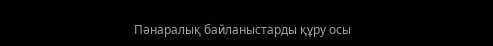Пәнаралық байланыстарды құру осы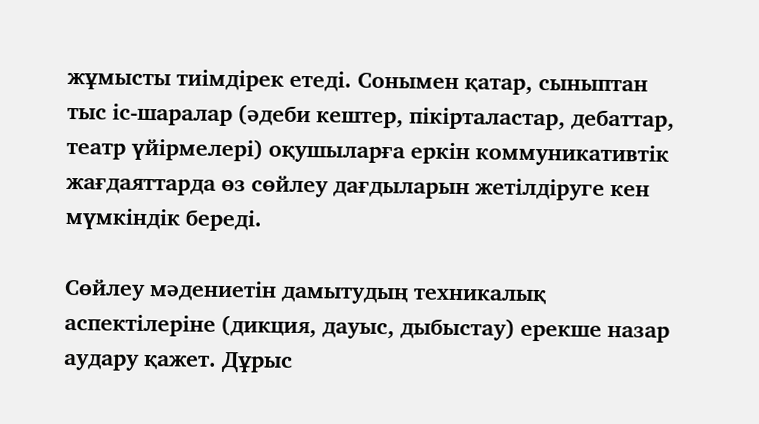жұмысты тиімдірек етеді. Сонымен қатар, сыныптан тыс іс-шаралар (әдеби кештер, пікірталастар, дебаттар, театр үйірмелері) оқушыларға еркін коммуникативтік жағдаяттарда өз сөйлеу дағдыларын жетілдіруге кен мүмкіндік береді.

Сөйлеу мәдениетін дамытудың техникалық аспектілеріне (дикция, дауыс, дыбыстау) ерекше назар аудару қажет. Дұрыс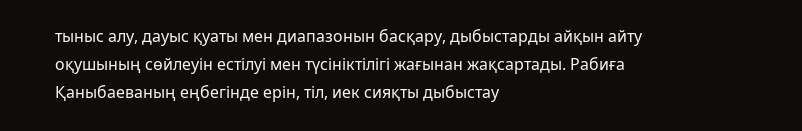тыныс алу, дауыс қуаты мен диапазонын басқару, дыбыстарды айқын айту оқушының сөйлеуін естілуі мен түсініктілігі жағынан жақсартады. Рабиға Қаныбаеваның еңбегінде ерін, тіл, иек сияқты дыбыстау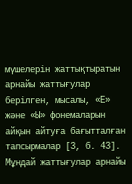мүшелерін жаттықтыратын арнайы жаттығулар берілген, мысалы, «Е» және «Ы» фонемаларын айқын айтуға бағытталған тапсырмалар [3, б. 43]. Мұндай жаттығулар арнайы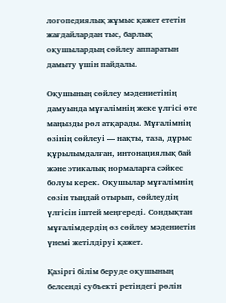логопедиялық жұмыс қажет ететін жағдайлардан тыс, барлық оқушылардың сөйлеу аппаратын дамыту үшін пайдалы.

Оқушының сөйлеу мәдениетінің дамуында мұғалімнің жеке үлгісі өте маңызды рөл атқарады. Мұғалімнің өзінің сөйлеуі — нақты, таза, дұрыс құрылымдалған, интонациялық бай және этикалық нормаларға сәйкес болуы керек. Оқушылар мұғалімнің сөзін тыңдай отырып, сөйлеудің үлгісін іштей меңгереді. Сондықтан мұғалімдердің өз сөйлеу мәдениетін үнемі жетілдіруі қажет.

Қазіргі білім беруде оқушының белсенді субъекті ретіндегі рөлін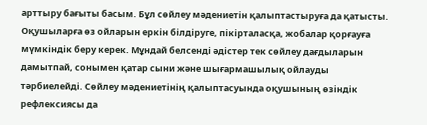арттыру бағыты басым. Бұл сөйлеу мәдениетін қалыптастыруға да қатысты. Оқушыларға өз ойларын еркін білдіруге, пікірталасқа, жобалар қорғауға мүмкіндік беру керек. Мұндай белсенді әдістер тек сөйлеу дағдыларын дамытпай, сонымен қатар сыни және шығармашылық ойлауды тәрбиелейді. Сөйлеу мәдениетінің қалыптасуында оқушының өзіндік рефлексиясы да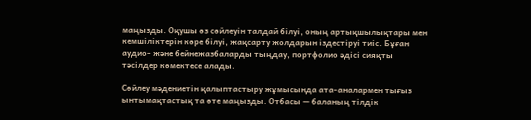маңызды. Оқушы өз сөйлеуін талдай білуі, оның артықшылықтары мен кемшіліктерін көре білуі, жақсарту жолдарын іздестіруі тиіс. Бұған аудио- және бейнежазбаларды тыңдау, портфолио әдісі сияқты тәсілдер көмектесе алады.

Сөйлеу мәдениетін қалыптастыру жұмысында ата-аналармен тығыз ынтымақтастық та өте маңызды. Отбасы — баланың тілдік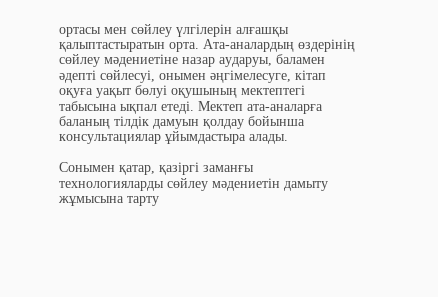ортасы мен сөйлеу үлгілерін алғашқы қалыптастыратын орта. Ата-аналардың өздерінің сөйлеу мәдениетіне назар аударуы, баламен әдепті сөйлесуі, онымен әңгімелесуге, кітап оқуға уақыт бөлуі оқушының мектептегі табысына ықпал етеді. Мектеп ата-аналарға баланың тілдік дамуын қолдау бойынша консультациялар ұйымдастыра алады.

Сонымен қатар, қазіргі заманғы технологияларды сөйлеу мәдениетін дамыту жұмысына тарту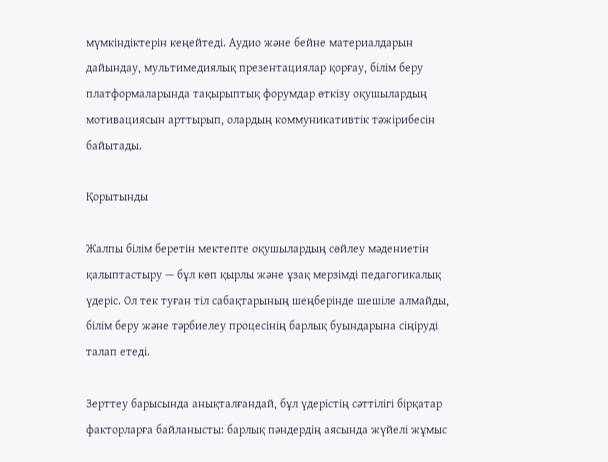мүмкіндіктерін кеңейтеді. Аудио және бейне материалдарын дайындау, мультимедиялық презентациялар қорғау, білім беру платформаларында тақырыптық форумдар өткізу оқушылардың мотивациясын арттырып, олардың коммуникативтік тәжірибесін байытады.

Қорытынды

Жалпы білім беретін мектепте оқушылардың сөйлеу мәдениетін қалыптастыру — бұл көп қырлы және ұзақ мерзімді педагогикалық үдеріс. Ол тек туған тіл сабақтарының шеңберінде шешіле алмайды, білім беру және тәрбиелеу процесінің барлық буындарына сіңіруді талап етеді.

Зерттеу барысында анықталғандай, бұл үдерістің сәттілігі бірқатар факторларға байланысты: барлық пәндердің аясында жүйелі жұмыс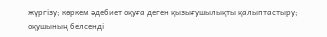жүргізу; көркем әдебиет оқуға деген қызығушылықты қалыптастыру; оқушының белсенді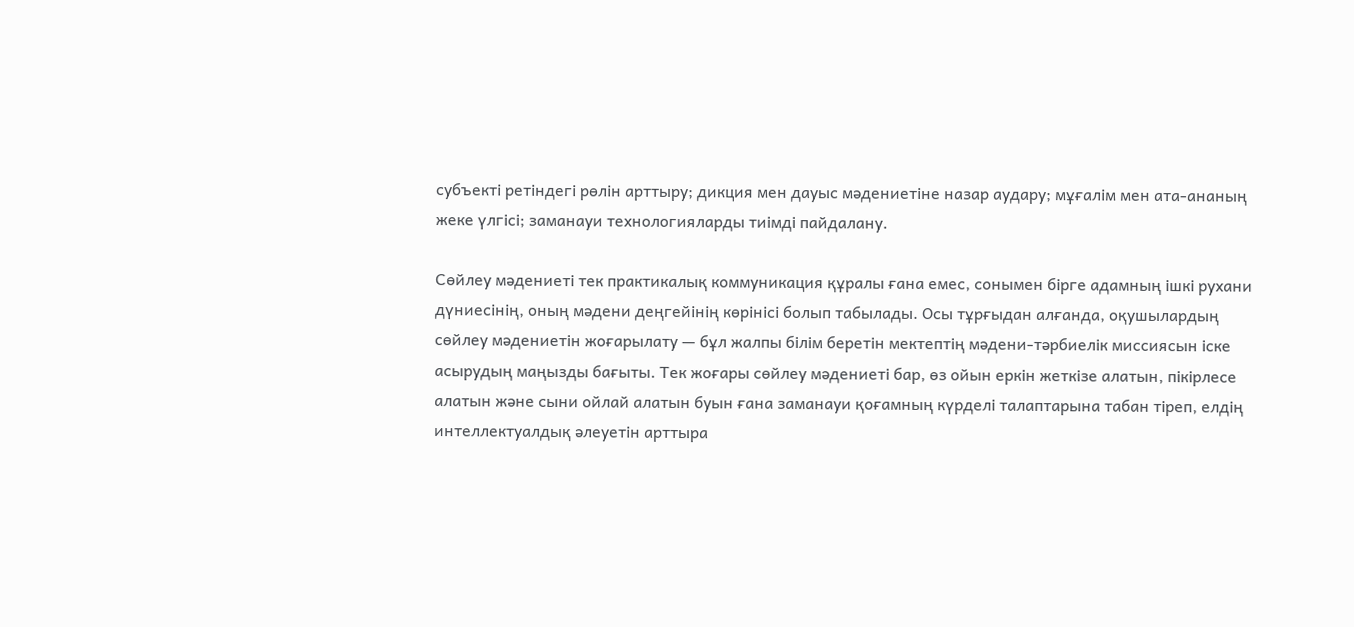субъекті ретіндегі рөлін арттыру; дикция мен дауыс мәдениетіне назар аудару; мұғалім мен ата-ананың жеке үлгісі; заманауи технологияларды тиімді пайдалану.

Сөйлеу мәдениеті тек практикалық коммуникация құралы ғана емес, сонымен бірге адамның ішкі рухани дүниесінің, оның мәдени деңгейінің көрінісі болып табылады. Осы тұрғыдан алғанда, оқушылардың сөйлеу мәдениетін жоғарылату — бұл жалпы білім беретін мектептің мәдени-тәрбиелік миссиясын іске асырудың маңызды бағыты. Тек жоғары сөйлеу мәдениеті бар, өз ойын еркін жеткізе алатын, пікірлесе алатын және сыни ойлай алатын буын ғана заманауи қоғамның күрделі талаптарына табан тіреп, елдің интеллектуалдық әлеуетін арттыра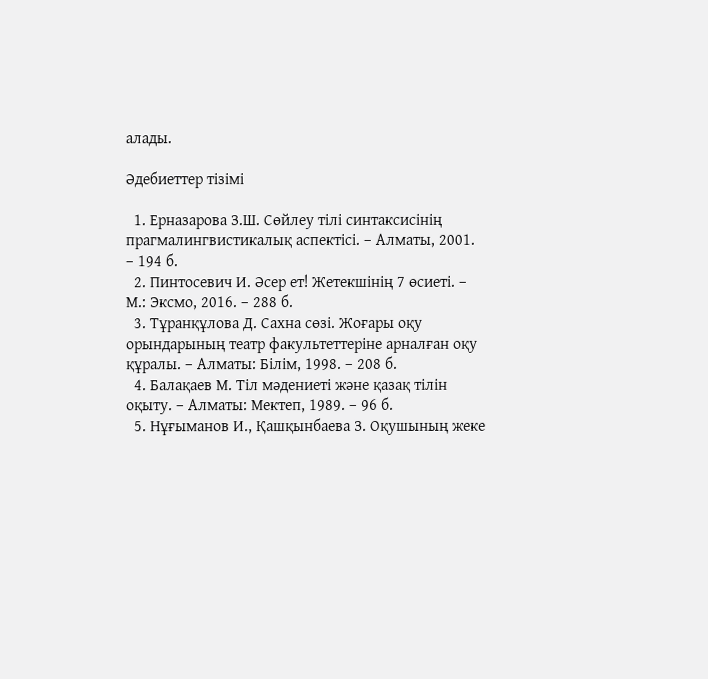алады.

Әдебиеттер тізімі

  1. Ерназарова З.Ш. Сөйлеу тілі синтаксисінің прагмалингвистикалық аспектісі. – Алматы, 2001. – 194 б.
  2. Пинтосевич И. Әсер ет! Жетекшінің 7 өсиеті. – М.: Эксмо, 2016. – 288 б.
  3. Тұранқұлова Д. Сахна сөзі. Жоғары оқу орындарының театр факультеттеріне арналған оқу құралы. – Алматы: Білім, 1998. – 208 б.
  4. Балақаев М. Тіл мәдениеті және қазақ тілін оқыту. – Алматы: Мектеп, 1989. – 96 б.
  5. Нұғыманов И., Қашқынбаева З. Оқушының жеке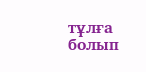тұлға болып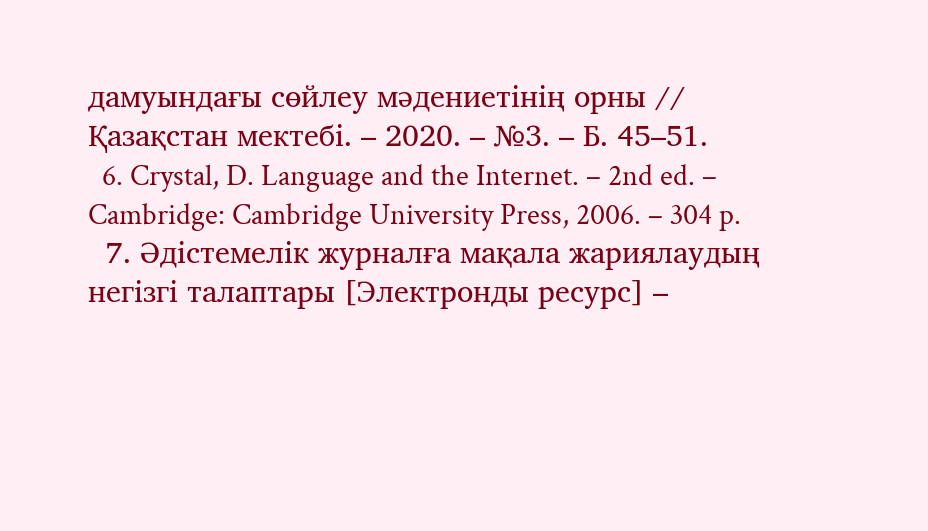дамуындағы сөйлеу мәдениетінің орны // Қазақстан мектебі. – 2020. – №3. – Б. 45–51.
  6. Crystal, D. Language and the Internet. – 2nd ed. – Cambridge: Cambridge University Press, 2006. – 304 p.
  7. Әдістемелік журналға мақала жариялаудың негізгі талаптары [Электронды ресурс] –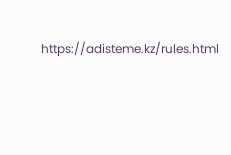https://adisteme.kz/rules.html